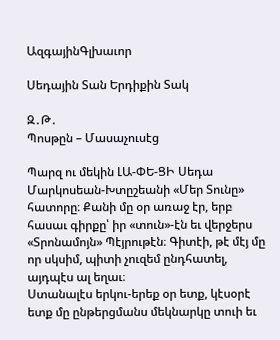ԱզգայինԳլխաւոր

Սեդային Տան Երդիքին Տակ

Զ․Թ․
Պոսթըն – Մասաչուսէց

Պարզ ու մեկին ԼԱ-ՓԵ-ՑԻ Սեդա Մարկոսեան-Խտըշեանի «Մեր Տունը» հատորը։ Քանի մը օր առաջ էր, երբ հասաւ գիրքը՝ իր «տուն»-էն եւ վերջերս «Տրոնամոյն» Պէյրութէն։ Գիտէի, թէ մէյ մը որ սկսիմ, պիտի չուզեմ ընդհատել, այդպէս ալ եղաւ։
Ստանալէս երկու-երեք օր ետք, կէսօրէ ետք մը ընթերցմանս մեկնարկը տուի եւ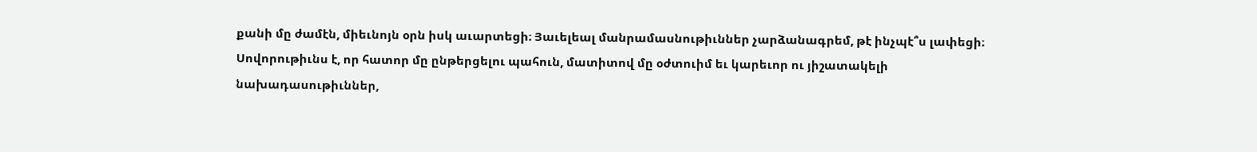քանի մը ժամէն, միեւնոյն օրն իսկ աւարտեցի։ Յաւելեալ մանրամասնութիւններ չարձանագրեմ, թէ ինչպէ՞ս լափեցի։
Սովորութիւնս է, որ հատոր մը ընթերցելու պահուն, մատիտով մը օժտուիմ եւ կարեւոր ու յիշատակելի նախադասութիւններ,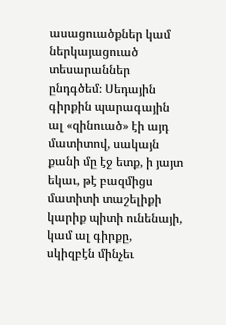ասացուածքներ կամ ներկայացուած տեսարաններ ընդգծեմ։ Սեդային գիրքին պարագային ալ «զինուած» էի այդ մատիտով, սակայն քանի մը էջ ետք, ի յայտ եկաւ, թէ բազմիցս մատիտի տաշելիքի կարիք պիտի ունենայի, կամ ալ գիրքը, սկիզբէն մինչեւ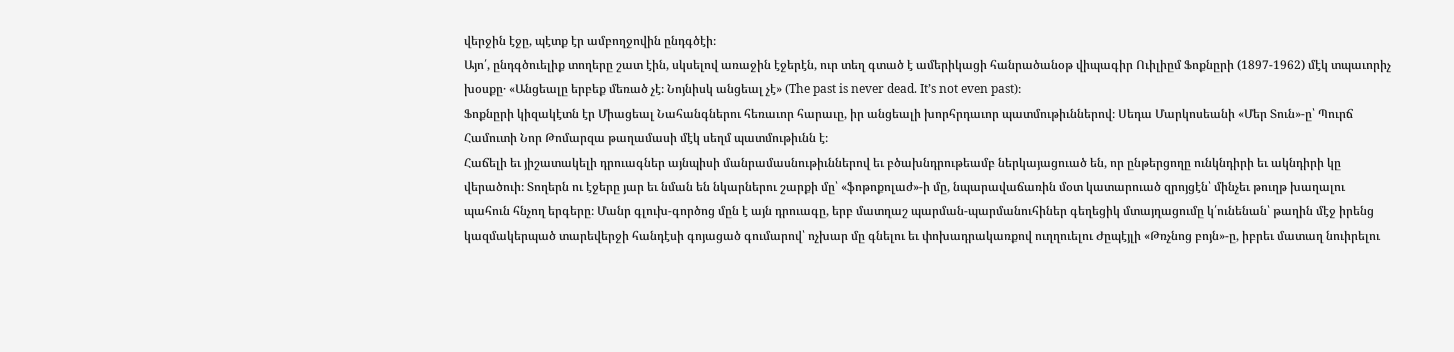վերջին էջը, պէտք էր ամբողջովին ընդգծէի։
Այո՛, ընդգծուելիք տողերը շատ էին, սկսելով առաջին էջերէն, ուր տեղ գտած է ամերիկացի հանրածանօթ վիպագիր Ուիլիըմ Ֆոքնըրի (1897-1962) մէկ տպաւորիչ խօսքը․ «Անցեալը երբեք մեռած չէ։ Նոյնիսկ անցեալ չէ» (The past is never dead. It’s not even past)։
Ֆոքնըրի կիզակէտն էր Միացեալ Նահանգներու հեռաւոր հարաւը, իր անցեալի խորհրդաւոր պատմութիւններով։ Սեդա Մարկոսեանի «Մեր Տուն»-ը՝ Պուրճ Համուտի Նոր Թոմարզա թաղամասի մէկ սեղմ պատմութիւնն է։
Հաճելի եւ յիշատակելի դրուագներ այնպիսի մանրամասնութիւններով եւ բծախնդրութեամբ ներկայացուած են, որ ընթերցողը ունկնդիրի եւ ակնդիրի կը վերածուի։ Տողերն ու էջերը յար եւ նման են նկարներու շարքի մը՝ «ֆոթոքոլաժ»-ի մը, նպարավաճառին մօտ կատարուած զրոյցէն՝ մինչեւ թուղթ խաղալու պահուն հնչող երգերը։ Մանր գլուխ-գործոց մըն է այն դրուագը, երբ մատղաշ պարման-պարմանուհիներ գեղեցիկ մտայղացումը կ՛ունենան՝ թաղին մէջ իրենց կազմակերպած տարեվերջի հանդէսի գոյացած գումարով՝ ոչխար մը գնելու եւ փոխադրակառքով ուղղուելու Ժըպէյլի «Թռչնոց բոյն»-ը, իբրեւ մատաղ նուիրելու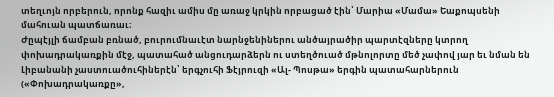տեղւոյն որբերուն, որոնք հազիւ ամիս մը առաջ կրկին որբացած էին՝ Մարիա «Մամա» Եաքոպսենի մահուան պատճառաւ։
Ժըպէյլի ճամբան բռնած, բուրումնաւէտ նարնջենիներու անծայրածիր պարտէզները կտրող փոխադրակառքին մէջ, պատահած անցուդարձերն ու ստեղծուած մթնոլորտը մեծ չափով յար եւ նման են Լիբանանի չաստուածուհիներէն՝ երգչուհի Ֆէյրուզի «Ալ- Պոսթա» երգին պատահարներուն («Փոխադրակառքը»,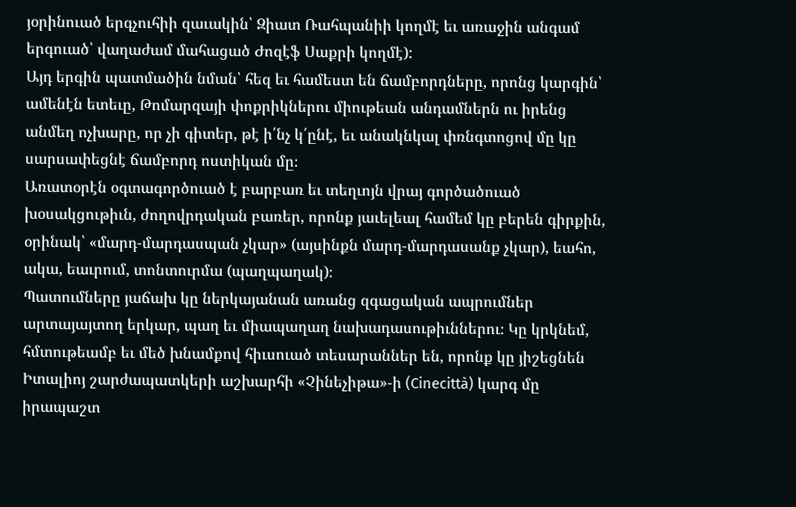յօրինուած երգչուհիի զաւակին՝ Զիատ Ռահպանիի կողմէ եւ առաջին անգամ երգուած՝ վաղաժամ մահացած Ժոզէֆ Սաքրի կողմէ):
Այդ երգին պատմածին նման՝ հեզ եւ համեստ են ճամբորդները, որոնց կարգին՝ ամենէն ետեւը, Թոմարզայի փոքրիկներու միութեան անդամներն ու իրենց անմեղ ոչխարը, որ չի գիտեր, թէ ի՛նչ կ՛ընէ, եւ անակնկալ փռնգտոցով մը կը սարսափեցնէ ճամբորդ ոստիկան մը։
Առատօրէն օգտագործուած է բարբառ եւ տեղւոյն վրայ գործածուած խօսակցութիւն, ժողովրդական բառեր, որոնք յաւելեալ համեմ կը բերեն գիրքին, օրինակ՝ «մարդ-մարդասպան չկար» (այսինքն մարդ-մարդասանք չկար), եահո, ակա, եաւրում, տոնտուրմա (պաղպաղակ)։
Պատումները յաճախ կը ներկայանան առանց զգացական ապրումներ արտայայտող երկար, պաղ եւ միապաղաղ նախադասութիւններու։ Կը կրկնեմ, հմտութեամբ եւ մեծ խնամքով հիւսուած տեսարաններ են, որոնք կը յիշեցնեն Իտալիոյ շարժապատկերի աշխարհի «Չինեչիթա»-ի (Cinecittà) կարգ մը իրապաշտ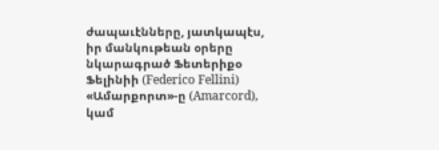ժապաւէնները, յատկապէս, իր մանկութեան օրերը նկարագրած Ֆետերիքօ Ֆելինիի (Federico Fellini)  «Ամարքորտ»-ը (Amarcord), կամ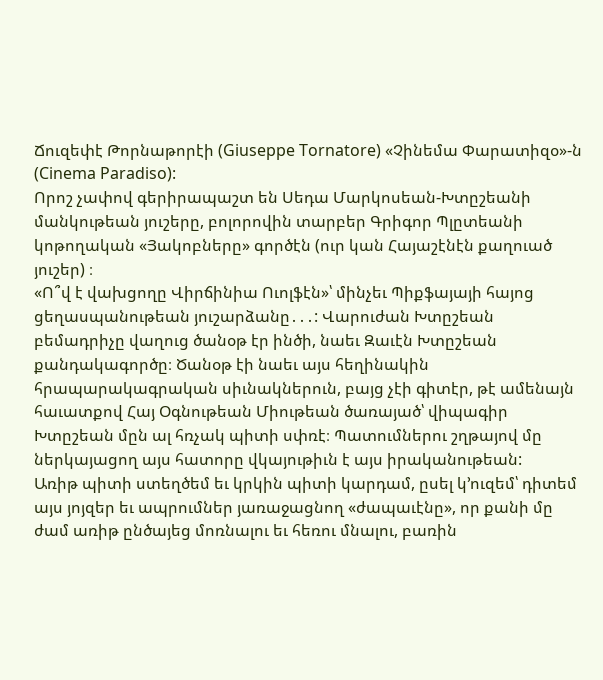Ճուզեփէ Թորնաթորէի (Giuseppe Tornatore) «Չինեմա Փարատիզօ»-ն (Cinema Paradiso):
Որոշ չափով գերիրապաշտ են Սեդա Մարկոսեան-Խտըշեանի մանկութեան յուշերը, բոլորովին տարբեր Գրիգոր Պլըտեանի կոթողական «Յակոբները» գործէն (ուր կան Հայաշէնէն քաղուած յուշեր) ։
«Ո՞վ է վախցողը Վիրճինիա Ուոլֆէն»՝ մինչեւ Պիքֆայայի հայոց ցեղասպանութեան յուշարձանը․․․: Վարուժան Խտըշեան բեմադրիչը վաղուց ծանօթ էր ինծի, նաեւ Զաւէն Խտըշեան քանդակագործը։ Ծանօթ էի նաեւ այս հեղինակին հրապարակագրական սիւնակներուն, բայց չէի գիտէր, թէ ամենայն հաւատքով Հայ Օգնութեան Միութեան ծառայած՝ վիպագիր Խտըշեան մըն ալ հռչակ պիտի սփռէ։ Պատումներու շղթայով մը ներկայացող այս հատորը վկայութիւն է այս իրականութեան:
Առիթ պիտի ստեղծեմ եւ կրկին պիտի կարդամ, ըսել կ’ուզեմ՝ դիտեմ այս յոյզեր եւ ապրումներ յառաջացնող «ժապաւէնը», որ քանի մը ժամ առիթ ընծայեց մոռնալու եւ հեռու մնալու, բառին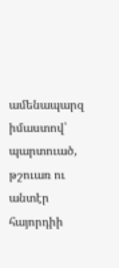ամենապարզ իմաստով՝ պարտուած, թշուառ ու անտէր հայորդիի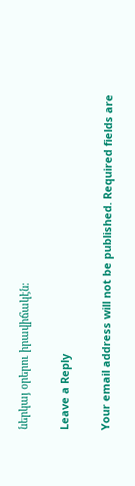ներկայ օրերու իրավիճակէն։

Leave a Reply

Your email address will not be published. Required fields are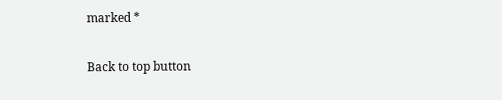marked *

Back to top button